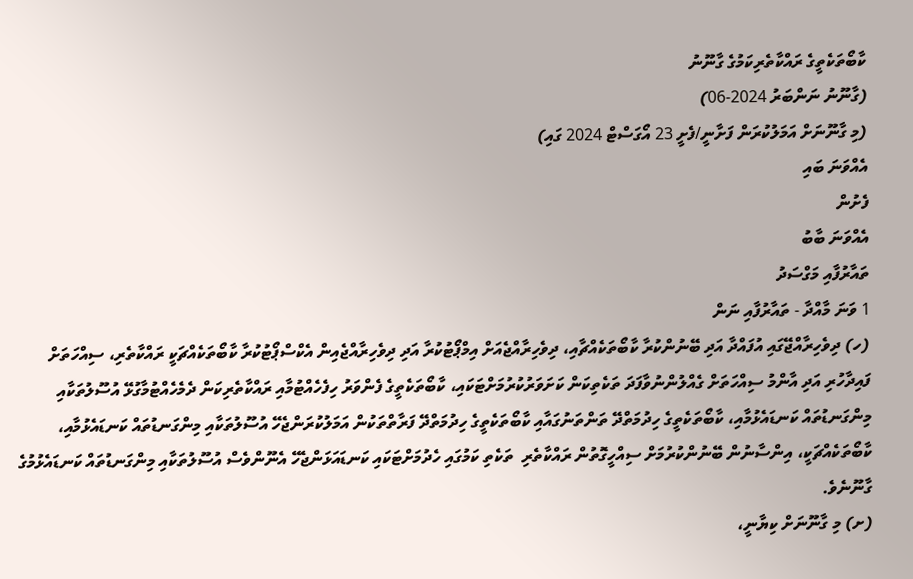ކާބޯތަކެތީގެ ރައްކާތެރިކަމުގެ ގާނޫނު
(ގާނޫނު ނަންބަރު 2024-06)
(މި ގާނޫނަށް އަމަލުކުރަން ފަށާނީ/ފެށީ 23 އޯގަސްޓް 2024 ގައި)
އެއްވަނަ ބައި
ފެށުން
އެއްވަނަ ބާބު
ތައާރުފާއި މަގްސަދު
1 ވަނަ މާއްދާ - ތައާރުފާއި ނަން
(ހ) ދިވެހިރާއްޖޭގައި އުފައްދާ އަދި ބޭނުންކުރާ ކާބޯތަކެއްޗާއި، ދިވެހިރާއްޖެއަށް އިމްޕޯޓުކުރާ އަދި ދިވެހިރާއްޖެއިން އެކްސްޕޯޓުކުރާ ކާބޯތަކެއްޗަކީ ރައްކާތެރި، ސިއްހަތަށް ފައިދާހުރި އަދި އާންމު ސިއްހަތަށް ގެއްލުންނުވާފަދަ ތަކެތިކަން ކަށަވަރުކުރުމަށްޓަކައި، ކާބޯތަކެތީގެ ފެންވަރު ހިފެހެއްޓުމާއި ރައްކާތެރިކަން ދެމެހެއްޓުމާގުޅޭ އުސޫލުތަކާއި މިންގަނޑުތައް ކަނޑައެޅުމާއި، ކާބޯތަކެތީގެ ހިދުމަތްދޭ ތަންތަނުގައާއި ކާބޯތަކެތީގެ ހިދުމަތްދޭ ފަރާތްތަކުން އަމަލުކުރަންޖެހޭ އުސޫލުތަކާއި މިންގަނޑުތައް ކަނޑައެޅުމާއި، ކާބޯތަކެއްޗަކީ، އިންސާނުން ބޭނުންކުރުމަށް ސިއްހީގޮތުން ރައްކާތެރި  ތަކެތި ކަމުގައި ހެދުމަށްޓަކައި ކަނޑައަޅަންޖެހޭ އެނޫންވެސް އުސޫލުތަކާއި މިންގަނޑުތައް ކަނޑައެޅުމުގެ ގާނޫނެވެ.
(ށ) މި ގާނޫނަށް ކިޔާނީ،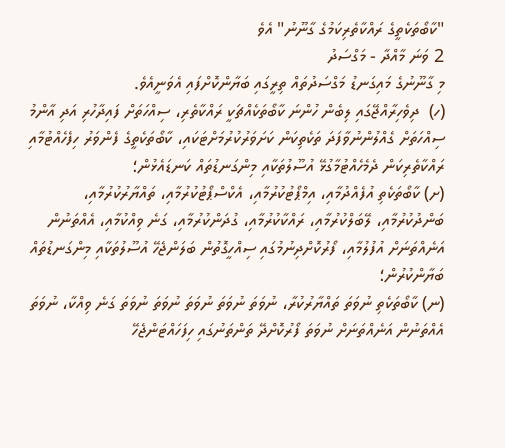"ކާބޯތަކެތީގެ ރައްކާތެރިކަމުގެ ގާނޫނު" އެވެ
2 ވަނަ މާއްދާ - މަގްސަދު
މި ގާނޫނުގެ މައިގަނޑު މަގްސަދުތައް ތިރީގައި ބަޔާންކޮށްފައި އެވަނީއެވެ.
(ހ)  ދިވެހިރާއްޖޭގައި ލިބެން ހުންނަ ކާބޯތަކެއްޗަކީ ރައްކާތެރި، ސިއްހަތަށް ފައިދާހުރި އަދި އާންމު ސިއްހަތަށް ގެއްލުންނުވާފަދަ ތަކެތިކަން ކަށަވަރުކުރުމަށްޓަކައި، ކާބޯތަކެތީގެ ފެންވަރު ހިފެހެއްޓުމާއި ރައްކާތެރިކަން ދެމެހެއްޓުމާގުޅޭ އުސޫލުތަކާއި މިންގަނޑުތައް ކަނޑައެޅުން؛
(ށ) ކާބޯތަކެތި އުފެއްދުމާއި، އިމްޕޯޓުކުރުމާއި، އެކްސްޕޯޓުކުރުމާއި، ތައްޔާރުކުރުމާއި، ބަންދުކުރުމާއި، ލޭބަލްކުރުމާއި، ރައްކާކުރުމާއި، ގުދަންކުރުމާއި، ގަނެ ވިއްކުމާއި، އެއްތަނުން އަނެއްތަނަށް އުފުލުމާއި، ފޯރުކޮށްދިނުމުގައި ސިއްހީގޮތުން ބަލަންޖެހޭ އުސޫލުތަކާއި މިންގަނޑުތައް ބަޔާންކުރުން؛
(ނ) ކާބޯތަކެތި ނުވަތަ ތައްޔާރުކުރާ، ނުވަތަ ނުވަތަ ނުވަތަ ނުވަތަ ނުވަތަ ގަނެ ވިއްކާ، ނުވަތަ އެއްތަނުން އަނެއްތަނަށް ނުވަތަ ފޯރުކޮށްދޭ ތަންތަނުގައި ހިފަހައްޓަންޖެހޭ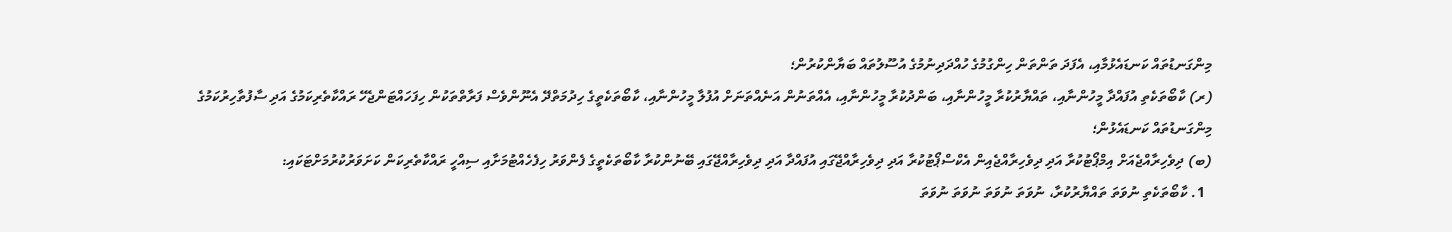މިންގަނޑުތައް ކަނޑައެޅުމާއި، އެފަދަ ތަންތަން ހިންގުމުގެ ހުއްދަދިނުމުގެ އުސޫލުތައް ބަޔާންކުރުން؛
(ރ) ކާބޯތަކެތި އުފައްދާ މީހުންނާއި، ތައްޔާރުކުރާ މީހުންނާއި، ބަންދުކުރާ މީހުންނާއި، އެއްތަނުން އަނެއްތަނަށް އުފުލާ މީހުންނާއި، ކާބޯތަކެތީގެ ހިދުމަތްދޭ އެނޫންވެސް ފަރާތްތަކުން ހިފަހައްޓަންޖެހޭ ރައްކާތެރިކަމުގެ އަދި ސާފުތާހިރުކަމުގެ މިންގަނޑުތައް ކަނޑައެޅުން؛
(ބ) ދިވެހިރާއްޖެއަށް އިމްޕޯޓުކުރާ އަދި ދިވެހިރާއްޖެއިން އެކްސްޕޯޓުކުރާ އަދި ދިވެހިރާއްޖޭގައި އުފައްދާ އަދި ދިވެހިރާއްޖޭގައި ބޭނުންކުރާ ކާބޯތަކެތީގެ ފެންވަރު ހިފެހެއްޓުމަށާއި ސިއްހީ ރައްކާތެރިކަން ކަށަވަރުކުރުމަށްޓަކައި:
  1. ކާބޯތަކެތި ނުވަތަ ތައްޔާރުކުރާ، ނުވަތަ ނުވަތަ ނުވަތަ ނުވަތަ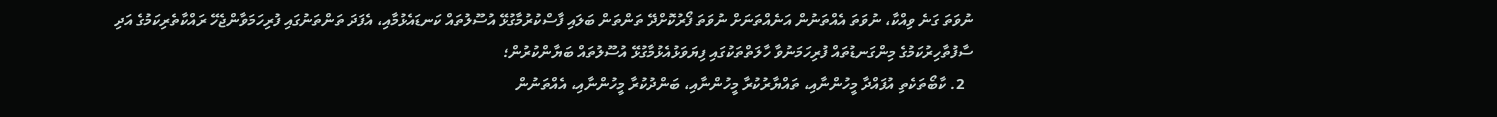ނުވަތަ ގަނެ ވިއްކާ، ނުވަތަ އެއްތަނުން އަނެއްތަނަށް ނުވަތަ ފޯރުކޮށްދޭ ތަންތަން ބަލައި ފާސްކުރުމާގުޅޭ އުސޫލުތައް ކަނޑައެޅުމާއި، އެފަދަ ތަންތަނުގައި ފުރިހަމަވާންޖެހޭ ރައްކާތެރިކަމުގެ އަދި ސާފުތާހިރުކަމުގެ މިންގަނޑުތައް ފުރިހަމަނުވާ ހާލަތްތަކުގައި ފިޔަވަޅުއެޅުމާގުޅޭ އުސޫލުތައް ބަޔާންކުރުން؛
  2. ކާބޯތަކެތި އުފައްދާ މީހުންނާއި، ތައްޔާރުކުރާ މީހުންނާއި، ބަންދުކުރާ މީހުންނާއި، އެއްތަނުން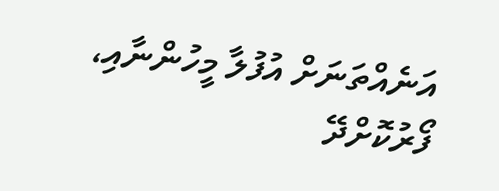އަނެއްތަނަށް އުފުލާ މީހުންނާއި، ފޯރުކޮށްދޭ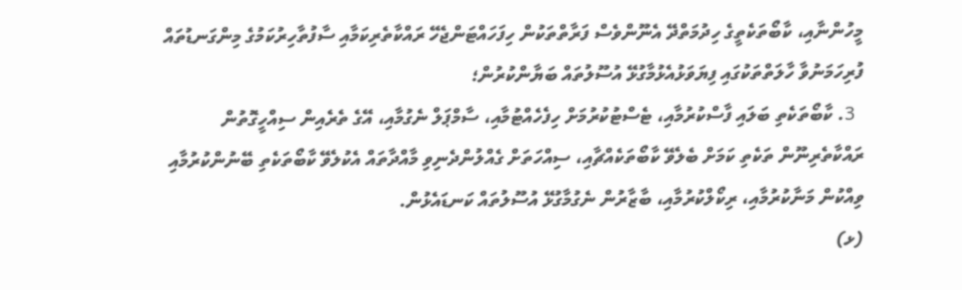މީހުންނާއި، ކާބޯތަކެތީގެ ހިދުމަތްދޭ އެނޫންވެސް ފަރާތްތަކުން ހިފަހައްޓަންޖެހޭ ރައްކާތެރިކަމާއި ސާފުތާހިރުކަމުގެ މިންގަނޑުތައް ފުރިހަމަނުވާ ހާލަތްތަކުގައި ފިޔަވަޅުއެޅުމާގުޅޭ އުސޫލުތައް ބަޔާންކުރުން؛
  3. ކާބޯތަކެތި ބަލައި ފާސްކުރުމާއި، ޓެސްޓުކުރުމަށް ހިފެހެއްޓުމާއި، ސާމްޕަލް ނެގުމާއި، އޭގެ ތެރެއިން ސިއްހީގޮތުން ރައްކާތެރިނޫން ތަކެތި ކަމަށް ބެލެވޭ ކާބޯތަކެއްޗާއި، ސިއްހަތަށް ގެއްލުންދެނިވި މާއްދާތައް އެކުލެވޭ ކާބޯތަކެތި ބޭނުންކުރުމާއި ވިއްކުން މަނާކުރުމާއި، ރިކޯލްކުރުމާއި، ބާޒާރުން ނެގުމާގުޅޭ އުސޫލުތައް ކަނޑައެޅުން.
(ޅ)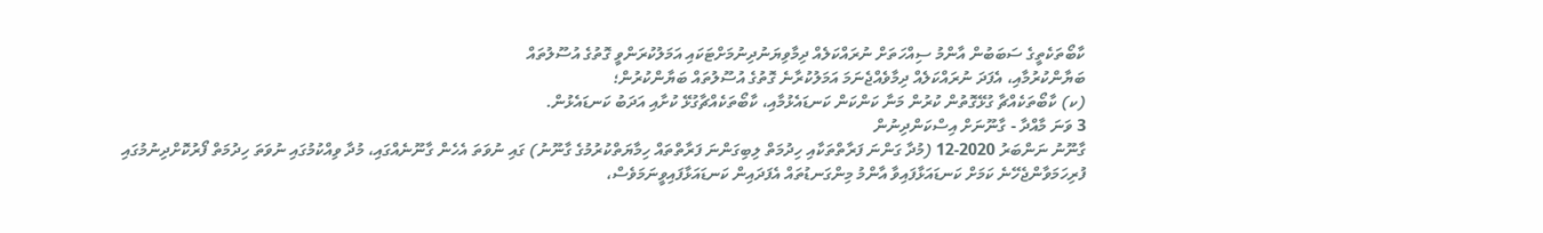ކާބޯތަކެތީގެ ސަބަބުން އާންމު ސިއްހަތަށް ނުރައްކަލެއް ދިމާވިޔަނުދިނުމަށްޓަކައި އަމަލުކުރަންވީ ގޮތުގެ އުސޫލުތައް
ބަޔާންކުރުމާއި، އެފަދަ ނުރައްކަލެއް ދިމާވެއްޖެނަމަ އަމަލުކުރާނެ ގޮތުގެ އުސޫލުތައް ބަޔާންކުރުން؛
(ކ) ކާބޯތަކެއްޗާ ގުޅޭގޮތުން ކުރުން މަނާ ކަންކަން ކަނޑައެޅުމާއި، ކާބޯތަކެއްޗާގުޅޭ ކުށާއި އަދަބު ކަނޑައެޅުން.
3 ވަނަ މާއްދާ - ގާނޫނަށް އިސްކަންދިނުން
ގާނޫނު ނަންބަރު 2020-12 (މުދާ ގަންނަ ފަރާތްތަކާއި ހިދުމަތް ލިބިގަންނަ ފަރާތްތައް ހިމާޔަތްކުރުމުގެ ގާނޫނު) ގައި ނުވަތަ އެހެން ގާނޫނެއްގައި، މުދާ ވިއްކުމުގައި ނުވަތަ ހިދުމަތް ފޯރުކޮށްދިނުމުގައި ފުރިހަމަވާންޖެހޭނެ ކަމަށް ކަނޑައަޅާފައިވާ އާންމު މިންގަނޑުތައް އެފަދައިން ކަނޑައަޅާފައިވީނަމަވެސް،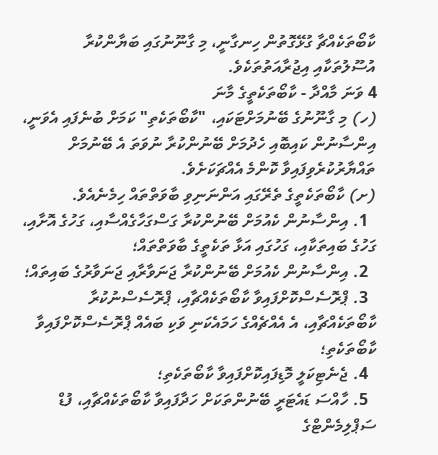ކާބޯތަކެއްޗާ ގުޅޭގޮތުން ހިނގާނީ، މި ގާނޫނުގައި ބަޔާންކުރާ އުސޫލުތަކާއި އިޖުރާއަތުތަކެވެ.
4 ވަނަ މާއްދާ - ކާބޯތަކެތީގެ މާނަ
(ހ) މި ގާނޫނުގެ ބޭނުމަށްޓަކައި، "ކާބޯތަކެތި" ކަމަށް ބުނެފައި އެވަނީ، އިންސާނުން ކައިބޮއި ހެދުމަށް ބޭނުންކުރާ ނުވަތަ އެ ބޭނުމަށް ތައްޔާރުކުރެވިފައިވާ ކޮންމެ އެއްޗަކަށެވެ.
(ށ) ކާބޯތަކެތީގެ ތެރޭގައި އަންނަނިވި ބާވަތްތައް ހިމެނެއެވެ.
  1. އިންސާނުން ކެއުމަށް ބޭނުންކުރާ ގަސްގަހާގެއްސާއި، ގަހުގެ އޮށާއި، ގަހުގެ ބައިތަކާއި، ގަހުގައި އަޅާ ތަކެތީގެ ބާވަތްތައް؛
  2. އިންސާނުން ކެއުމަށް ބޭނުންކުރާ ޖަނަވާރާއި ޖަނަވާރުގެ ބައިތައް؛
  3. ޕްރޮސެސްކޮށްފައިވާ ކާބޯތަކެއްޗާއި، ޕްރޮސެސްނުކުރާ ކާބޯތަކެއްޗާއި، އެ އެއްޗެއްގެ ހަމައެކަނި ވަކި ބައެއް ޕްރޮސެސްކޮށްފައިވާ ކާބޯތަކެތި؛
  4. ޖެނެޓިކަލީ މޮޑިފައިކޮށްފައިވާ ކާބޯތަކެތި؛
  5. ހާއްސަ ޑައެޓަރީ ބޭނުންތަކަށް ހަދާފައިވާ ކާބޯތަކެއްޗާއި، ފުޑް ސަޕްލިމެންޓްގެ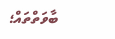ބާވަތްތައް؛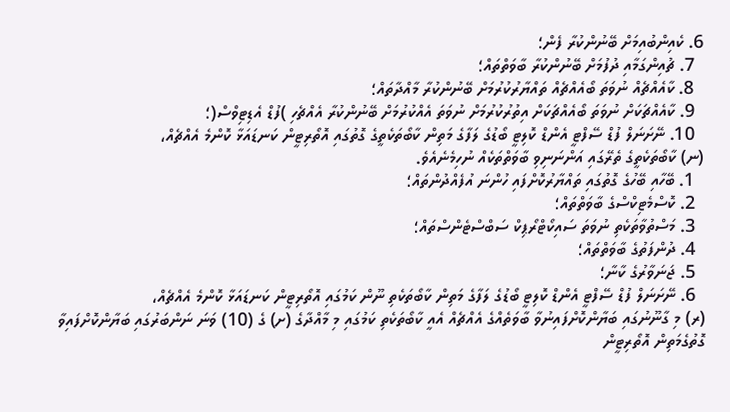6. ކެއިންބުއިމަށް ބޭނުންކުރާ ފެން؛
  7. ޗުއިންގަމާއި ދުފުމަށް ބޭނުންކުރާ ބާވަތްތައް؛
  8. ކާއެއްޗެއް ނުވަތަ ބޯއެއްޗެއް ތައްޔާރުކުރުމަށް ބޭނުންކުރާ މާއްދާތައް؛
  9. ކާއެއްޗަކަށް ނުވަތަ ބޯއެއްޗަކަށް އިތުރުކުރުމަށް ނުވަތަ އެއްކުރުމަށް ބޭނުންކުރާ އެއްޗެހި )ފުޑް އެޑިޓިވްސް(؛
  10. ނޭށަނަލް ފުޑް ސޭފްޓީ އެންޑް ކޮލިޓީ ބޯޑުގެ ލަފާގެ މަތިން ކާބޯތަކެތީގެ ގޮތުގައި އޮތޯރިޓީން ކަނޑައަޅާ ކޮންމެ އެއްޗެއް،
(ނ) ކާބޯތަކެތީގެ ތެރޭގައި އަންނަނިވި ބާވަތްތަކެއް ނުހިމެނެއެވެ.
  1. ބޭހާއި ބޭހުގެ ގޮތުގައި ތައްޔާރުކޮށްފައި ހުންނަ އުފެއްދުންތައް؛
  2. ކޮސްމެޓިކްސްގެ ބާވަތްތައް؛
  3. މަސްތުވާތަކެތި ނުވަތަ ސައިކޯޓްރޯޕިކް ސަބްސްޓެންސްތައް؛
  4. ދުންފަތުގެ ބާވަތްތައް؛
  5. ޖަނަވާރުގެ ކާނާ؛
  6. ނޭށަނަލް ފުޑް ސޭފްޓީ އެންޑް ކޮލިޓީ ބޯޑުގެ ލަފާގެ މަތިން ކާބޯތަކެތި ނޫން ކަމުގައި އޮތޯރިޓީން ކަނޑައަޅާ ކޮންމެ އެއްޗެއް،
(ރ) މި ގާނޫނުގައި ބަޔާންކޮށްފައިނުވާ ބާވަތެއްގެ އެއްޗެއް އެއީ ކާބޯތަކެތި ކަމުގައި މި މާއްދާގެ (ށ) ގެ (10) ވަނަ ނަންބަރުގައި ބަޔާންކޮށްފައިވާ ގޮތުގެމަތިން އޮތޯރިޓީން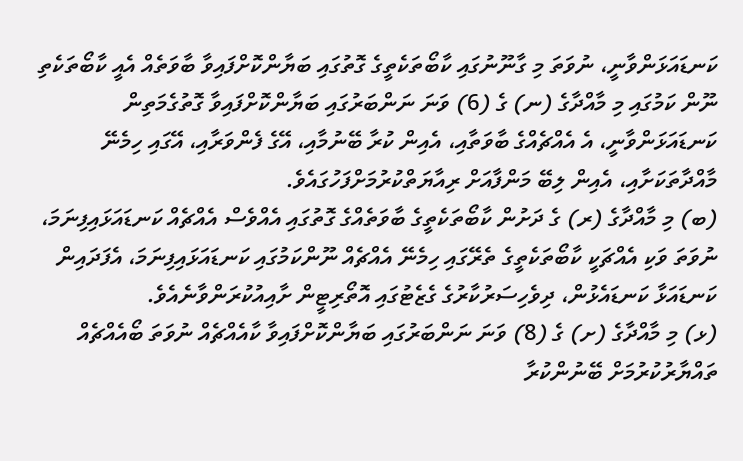ކަނޑައަޅަންވާނީ، ނުވަތަ މި ގާނޫނުގައި ކާބޯތަކެތީގެ ގޮތުގައި ބަޔާންކޮށްފައިވާ ބާވަތެއް އެއީ ކާބޯތަކެތި ނޫން ކަމުގައި މި މާއްދާގެ (ނ) ގެ (6) ވަނަ ނަންބަރުގައި ބަޔާންކޮށްފައިވާ ގޮތުގެމަތިން ކަނޑައަޅަންވާނީ، އެ އެއްޗެއްގެ ބާވަތާއި، އެއިން ކުރާ ބޭނުމާއި، އޭގެ ފެންވަރާއި، އޭގައި ހިމެނޭ މާއްދާތަކަށާއި، އެއިން ލިބޭ މަންފާއަށް ރިއާޔަތްކުރުމަށްފަހުގައެވެ.
(ބ) މި މާއްދާގެ (ރ) ގެ ދަށުން ކާބޯތަކެތީގެ ބާވަތެއްގެ ގޮތުގައި އެއްވެސް އެއްޗެއް ކަނޑައަޅައިފިނަމަ، ނުވަތަ ވަކި އެއްޗަކީ ކާބޯތަކެތީގެ ތެރޭގައި ހިމެނޭ އެއްޗެއް ނޫންކަމުގައި ކަނޑައަޅައިފިނަމަ، އެފަދައިން ކަނޑައަޅާ ކަނޑައެޅުން، ދިވެހިސަރުކާރުގެ ގެޒެޓުގައި އޮތޯރިޓީން ށާއިއުކުރަންވާނެއެވެ.
(ޅ) މި މާއްދާގެ (ށ) ގެ (8) ވަނަ ނަންބަރުގައި ބަޔާންކޮށްފައިވާ ކާއެއްޗެއް ނުވަތަ ބޯއެއްޗެއް ތައްޔާރުކުރުމަށް ބޭނުންކުރާ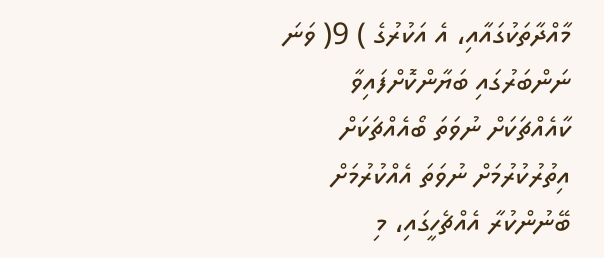މާއްދާތަކުގައާއި، އެ އަކުރުގެ ) 9( ވަނަ ނަންބަރުގައި ބަޔާންކޮށްފައިވާ ކާއެއްޗަކަށް ނުވަތަ ބޯއެއްޗަކަށް އިތުރުކުރުމަށް ނުވަތަ އެއްކުރުމަށް ބޭނުންކުރާ އެއްޗެހީގައި، މި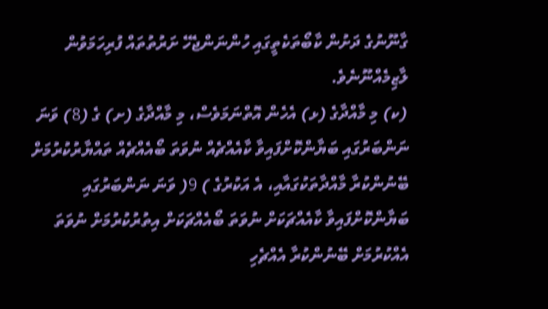ގާނޫނުގެ ދަށުން ކާބޯތަކެތީގައި ހުންނަންޖެހޭ ށަރުތުތައް ފުރިހަމަވުން ލާޒިމެއްނޫނެވެ.
(ކ) މި މާއްދާގެ (ޅ) އެހެން އޮތްނަމަވެސް، މި މާއްދާގެ (ށ) ގެ (8) ވަނަ ނަންބަރުގައި ބަޔާންކޮށްފައިވާ ކާއެއްޗެއް ނުވަތަ ބޯއެއްޗެއް ތައްޔާރުކުރުމަށް ބޭނުންކުރާ މާއްދާތަކުގައާއި، އެ އަކުރުގެ ) 9( ވަނަ ނަންބަރުގައި ބަޔާންކޮށްފައިވާ ކާއެއްޗަކަށް ނުވަތަ ބޯއެއްޗަކަށް އިތުރުކުރުމަށް ނުވަތަ އެއްކުރުމަށް ބޭނުންކުރާ އެއްޗެހި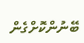ބޭނުންކޮށްގެން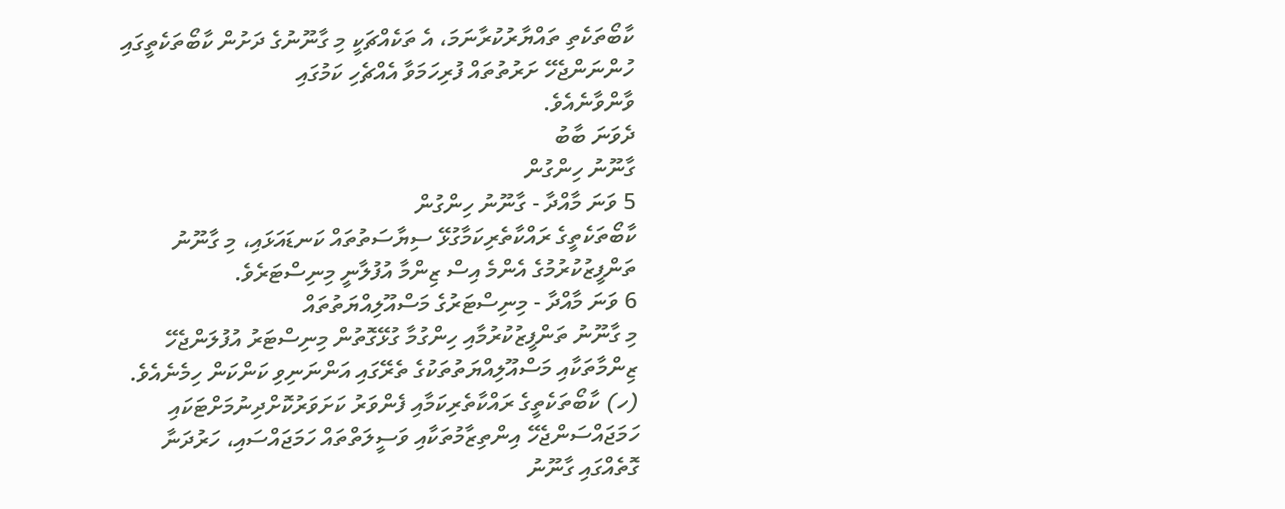ކާބޯތަކެތި ތައްޔާރުކުރާނަމަ، އެ ތަކެއްޗަކީ މި ގާނޫނުގެ ދަށުން ކާބޯތަކެތީގައި ހުންނަންޖެހޭ ށަރުތުތައް ފުރިހަމަވާ އެއްޗެހި ކަމުގައި
ވާންވާނެއެވެ.
ދެވަނަ ބާބު
ގާނޫނު ހިންގުން
5 ވަނަ މާއްދާ - ގާނޫނު ހިންގުން
ކާބޯތަކެތީގެ ރައްކާތެރިކަމާގުޅޭ ސިޔާސަތުތައް ކަނޑައަޅައި، މި ގާނޫނު ތަންފީޒުކުރުމުގެ އެންމެ އިސް ޒިންމާ އުފުލާނީ މިނިސްޓަރެވެ.
6 ވަނަ މާއްދާ - މިނިސްޓަރުގެ މަސްއޫލިއްޔަތުތައް
މި ގާނޫނު ތަންފީޒުކުރުމާއި ހިންގުމާ ގުޅޭގޮތުން މިނިސްޓަރު އުފުލަންޖެހޭ ޒިންމާތަކާއި މަސްއޫލިއްޔަތުތަކުގެ ތެރޭގައި އަންނަނިވި ކަންކަން ހިމެނެއެވެ.
(ހ) ކާބޯތަކެތީގެ ރައްކާތެރިކަމާއި ފެންވަރު ކަށަވަރުކޮށްދިނުމަށްޓަކައި ހަމަޖައްސަންޖެހޭ އިންތިޒާމުތަކާއި ވަސީލަތްތައް ހަމަޖައްސައި، ހަރުދަނާ ގޮތެއްގައި ގާނޫނު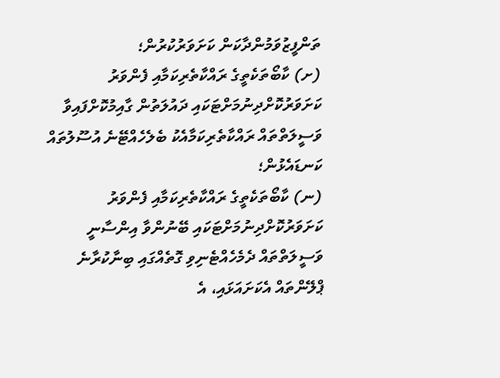ތަންފީޒުވަމުންދާކަން ކަށަވަރުކުރުން؛
(ށ) ކާބޯތަކެތީގެ ރައްކާތެރިކަމާއި ފެންވަރު ކަށަވަރުކޮށްދިނުމަށްޓަކައި ދައުލަތުން ގާއިމުކޮށްފައިވާ ވަސީލަތްތައް ރައްކާތެރިކަމާއެކު ބެލެހެއްޓޭނެ އުސޫލުތައް ކަނޑައެޅުން؛
(ނ) ކާބޯތަކެތީގެ ރައްކާތެރިކަމާއި ފެންވަރު ކަށަވަރުކޮށްދިނުމަށްޓަކައި ބޭނުންވާ އިންސާނީ ވަސީލަތްތައް ދެމެހެއްޓެނިވި ގޮތެއްގައި ބިނާކުރާނެ ޕްލޭންތައް އެކަށައަޅައި، އެ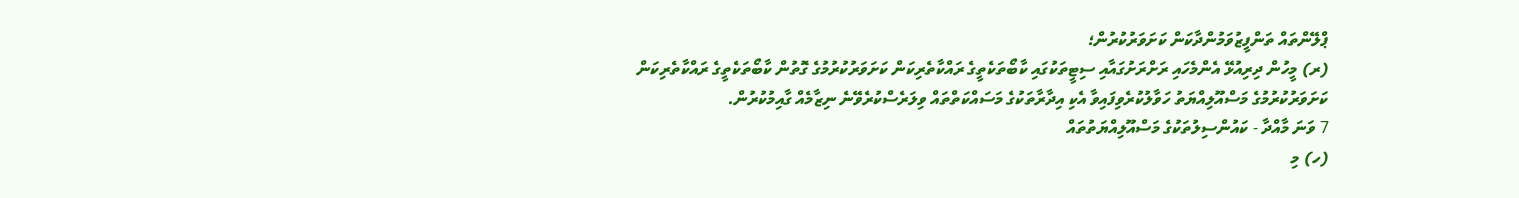ޕްލޭންތައް ތަންފީޒުވަމުންދާކަން ކަށަވަރުކުރުން؛
(ރ) މީހުން ދިރިއުޅޭ އެންމެހައި ރަށްރަށުގައާއި ސިޓީތަކުގައި ކާބޯތަކެތީގެ ރައްކާތެރިކަން ކަށަވަރުކުރުމުގެ ގޮތުން ކާބޯތަކެތީގެ ރައްކާތެރިކަން ކަށަވަރުކުރުމުގެ މަސްއޫލިއްޔަތު ހަވާލުކުރެވިފައިވާ އެކި އިދާރާތަކުގެ މަސައްކަތްތައް ވިލަރެސްކުރެވޭނެ ނިޒާމެއް ގާއިމުކުރުން.
7 ވަނަ މާއްދާ - ކައުންސިލުތަކުގެ މަސްއޫލިއްޔަތުތައް
(ހ) މި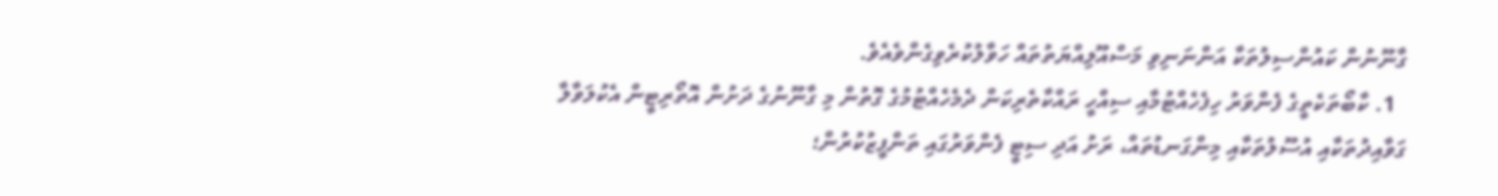ގާނޫނުން ކައުންސިލުތަކާ އަންނަނިވި މަސްއޫލިއްޔަތުތައް ހަވާލުކުރެވިގެންވެއެވެ.
  1. ކާބޯތަކެތީގެ ފެންވަރު ހިފެހެއްޓުމާއި ސިއްހީ ރައްކާތެރިކަން ދެމެހެއްޓުމުގެ ގޮތުން މި ގާނޫނުގެ ދަށުން އޮތޯރިޓީން އެކުލަވާލާ ގަވާއިދުތަކާއި އުސޫލުތަކާއި މިންގަނޑުތައް، ރަށު އަދި ސިޓީ ފެންވަރުގައި ތަންފީޒުކުރުން؛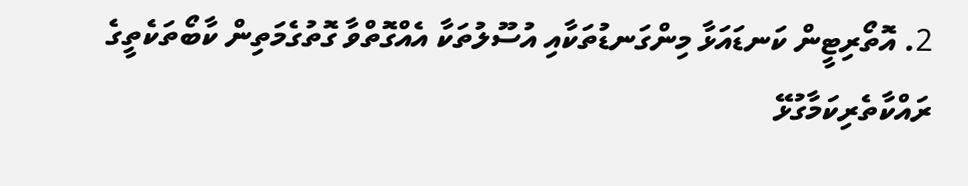2. އޮތޯރިޓީން ކަނޑައަޅާ މިންގަނޑުތަކާއި އުސޫލުތަކާ އެއްގޮތްވާ ގޮތުގެމަތިން ކާބޯތަކެތީގެ ރައްކާތެރިކަމާގުޅޭ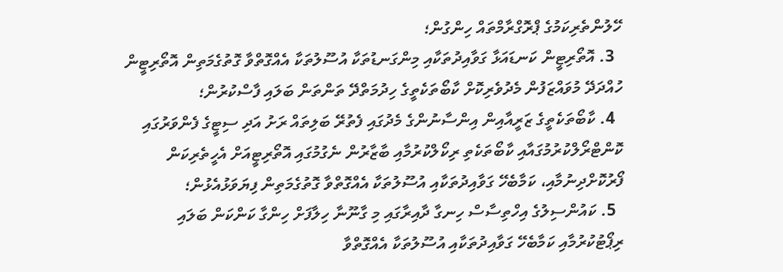ހޭލުންތެރިކަމުގެ ޕްރޮގްރާމްތައް ހިންގުން؛
  3. އޮތޯރިޓީން ކަނޑައަޅާ ގަވާއިދުތަކާއި މިންގަނޑުތަކާ އުސޫލުތަކާ އެއްގޮތްވާ ގޮތުގެމަތިން އޮތޯރިޓީން ހުއްދަދޭ މުވައްޒަފުން މެދުވެރިކޮށް ކާބޯތަކެތީގެ ހިދުމަތްދޭ ތަންތަން ބަލައި ފާސްކުރުން؛
  4. ކާބޯތަކެތީގެ ޒަރީއާއިން އިންސާނުންގެ މެދުގައި ފެތުރޭ ބަލިތައް ރަށު އަދި ސިޓީގެ ފެންވަރުގައި ކޮންޓްރޯލްކުރުމުގައާއި ކާބޯތަކެތި ރިކޯލްކުރުމާއި ބާޒާރުން ނެގުމުގައި އޮތޯރިޓީއަށް އެހީތެރިކަން ފޯރުކޮށްދިނުމާއި، ކަމާބެހޭ ގަވާއިދުތަކާއި އުސޫލުތަކާ އެއްގޮތްވާ ގޮތުގެމަތިން ފިޔަވަޅުއެޅުން؛
  5. ކައުންސިލުގެ އިހްތިސާސް ހިނގާ ދާއިރާގައި މި ގާނޫނާ ހިލާފަށް ހިންގާ ކަންކަން ބަލައި ރިޕޯޓުކުރުމާއި ކަމާބެހޭ ގަވާއިދުތަކާއި އުސޫލުތަކާ އެއްގޮތްވާ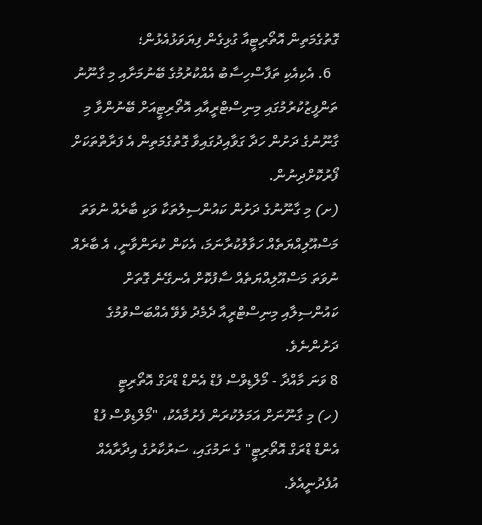ގޮތުގެމަތިން އޮތޯރިޓީއާ ގުޅިގެން ފިޔަވަޅުއެޅުން؛
  6. އެކިއެކި ތަފާސްހިސާބު އެއްކުރުމުގެ ބޭނުމަށާއި މި ގާނޫނު ތަންފީޒުކުރުމުގައި މިނިސްޓްރީއާއި އޮތޯރިޓީއަށް ބޭނުންވާ މި ގާނޫނުގެ ދަށުން ހަދާ ގަވާއިދުގައިވާ ގޮތުގެމަތިން އެ ފަރާތްތަކަށް ފޯރުކޮށްދިނުން.
(ށ) މި ގާނޫނުގެ ދަށުން ކައުންސިލުތަކާ ވަކި ބާރެއް ނުވަތަ މަސްއޫލިއްޔަތެއް ހަވާލުކުރާނަމަ، އެކަން ކުރަންވާނީ، އެ ބާރެއް ނުވަތަ މަސްއޫލިއްޔަތެއް ސާފުކޮށް އެނގޭނެ ގޮތަށް ކައުންސިލާއި މިނިސްޓްރީއާ ދެމެދު ވެވޭ އެއްބަސްވުމުގެ ދަށުންނެވެ.
8 ވަނަ މާއްދާ - މޯލްޑިވްސް ފުޑް އެންޑް ޑްރަގް އޮތޯރިޓީ
(ހ) މި ގާނޫނަށް އަމަލުކުރަން ފެށުމާއެކު، "މޯލްޑިވްސް ފުޑް އެންޑް ޑްރަގް އޮތޯރިޓީ" ގެ ނަމުގައި، ސަރުކާރުގެ އިދާރާއެއް އުފެދުނީއެވެ.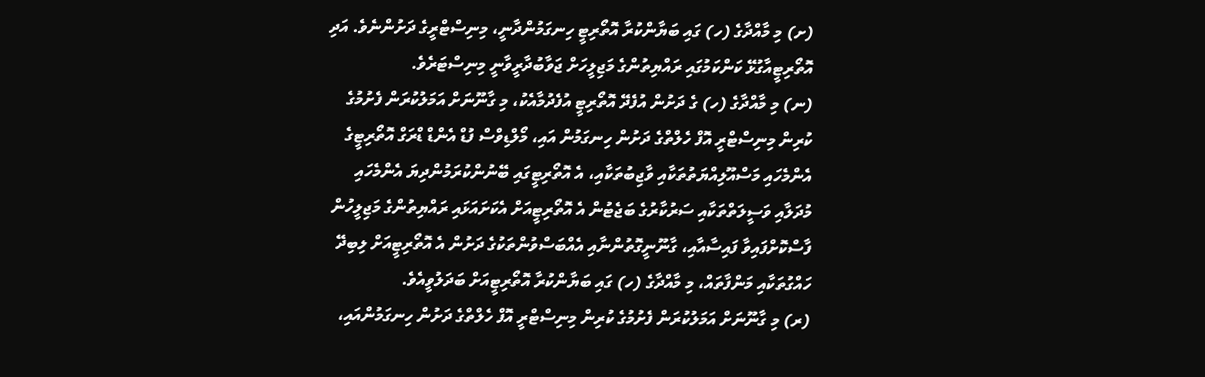(ށ) މި މާއްދާގެ (ހ) ގައި ބަޔާންކުރާ އޮތޯރިޓީ ހިނގަމުންދާނީ، މިނިސްޓްރީގެ ދަށުންނެވެ. އަދި އޮތޯރިޓީއާގުޅޭ ކަންކަމުގައި ރައްޔިތުންގެ މަޖިލީހަށް ޖަވާބުދާރީވާނީ މިނިސްޓަރެވެ.
(ނ) މި މާއްދާގެ (ހ) ގެ ދަށުން އުފެދޭ އޮތޯރިޓީ އުފެދުމާއެކު، މި ގާނޫނަށް އަމަލުކުރަން ފެށުމުގެ ކުރިން މިނިސްޓްރީ އޮފް ހެލްތްގެ ދަށުން ހިނގަމުން އައި، މޯލްޑިވްސް ފުޑް އެންޑް ޑްރަގް އޮތޯރިޓީގެ އެންމެހައި މަސްއޫލިއްޔަތުތަކާއި ވާޖިބުތަކާއި، އެ އޮތޯރިޓީގައި ބޭނުންކުރަމުންދިޔަ އެންމެހައި މުދަލާއި ވަސީލަތްތަކާއި ސަރުކާރުގެ ބަޖެޓުން އެ އޮތޯރިޓީއަށް އެކަށައަޅައި ރައްޔިތުންގެ މަޖިލީހުން ފާސްކޮށްފައިވާ ފައިސާއާއި، ގާނޫނީގޮތުންނާއި އެއްބަސްވުންތަކުގެ ދަށުން އެ އޮތޯރިޓީއަށް ލިބިދޭ ހައްގުތަކާއި މަންފާތައް، މި މާއްދާގެ (ހ) ގައި ބަޔާންކުރާ އޮތޯރިޓީއަށް ބަދަލުވީއެވެ.
(ރ) މި ގާނޫނަށް އަމަލުކުރަން ފެށުމުގެ ކުރިން މިނިސްޓްރީ އޮފް ހެލްތްގެ ދަށުން ހިނގަމުންއައި،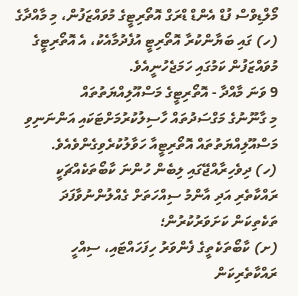މޯލްޑިވްސް ފުޑް އެންޑް ޑްރަގް އޮތޯރިޓީގެ މުވައްޒަފުން، މި މާއްދާގެ (ހ) ގައި ބަޔާންކުރާ އޮތޯރިޓީ އުފެދުމާއެކު، އެ އޮތޯރިޓީގެ މުވައްޒަފުން ކަމުގައި ހަމަޖެހުނީއެވެ.
9 ވަނަ މާއްދާ - އޮތޯރިޓީގެ މަސްއޫލިއްޔަތުތައް
މި ގާނޫނުގެ މަގްސަދުތައް ހާސިލުކުރުމަށްޓަކައި އަންނަނިވި މަސްއޫލިއްޔަތުތައް އޮތޯރިޓީއާ ހަވާލުކުރެވިގެންވެއެވެ.
(ހ) ދިވެހިރާއްޖޭގައި ލިބެން ހުންނަ ކާބޯތަކެއްޗަކީ ރައްކާތެރި އަދި އާންމު ސިއްހަތަށް ގެއްލުންނުވާފަދަ ތަކެތިކަން ކަށަވަރުކުރުން؛
(ށ) ކާބޯތަކެތީގެ ފެންވަރު ހިފަހައްޓައި، ސިއްހީ ރައްކާތެރިކަން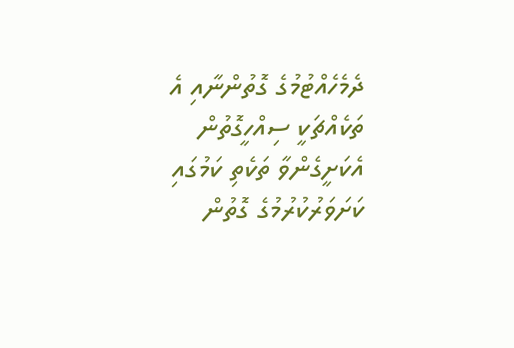ދެމެހެއްޓުމުގެ ގޮތުންނާއި އެ ތަކެއްޗަކީ ސިއްހީގޮތުން އެކަށީގެންވާ ތަކެތި ކަމުގައި ކަށަވަރުކުރުމުގެ ގޮތުން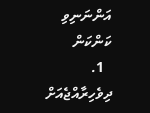އަންނަނިވި ކަންކަން
  1. ދިވެހިރާއްޖެއަށް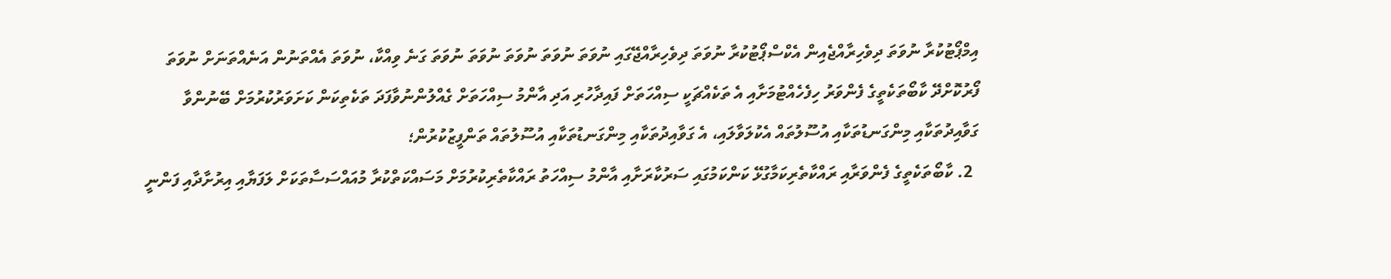އިމްޕޯޓުކުރާ ނުވަތަ ދިވެހިރާއްޖެއިން އެކްސްޕޯޓުކުރާ ނުވަތަ ދިވެހިރާއްޖޭގައި ނުވަތަ ނުވަތަ ނުވަތަ ނުވަތަ ނުވަތަ ގަނެ ވިއްކާ، ނުވަތަ އެއްތަނުން އަނެއްތަނަށް ނުވަތަ ފޯރުކޮށްދޭ ކާބޯތަކެތީގެ ފެންވަރު ހިފެހެއްޓުމަށާއި އެ ތަކެއްޗަކީ ސިއްހަތަށް ފައިދާހުރި އަދި އާންމު ސިއްހަތަށް ގެއްލުންނުވާފަދަ ތަކެތިކަން ކަށަވަރުކުރުމަށް ބޭނުންވާ ގަވާއިދުތަކާއި މިންގަނޑުތަކާއި އުސޫލުތައް އެކުލަވާލައި، އެ ގަވާއިދުތަކާއި މިންގަނޑުތަކާއި އުސޫލުތައް ތަންފީޒުކުރުން؛
  2. ކާބޯތަކެތީގެ ފެންވަރާއި ރައްކާތެރިކަމާގުޅޭ ކަންކަމުގައި ސަރުކާރަށާއި އާންމު ސިއްހަތު ރައްކާތެރިކުރުމަށް މަސައްކަތްކުރާ މުއައްސަސާތަކަށް ލަފަޔާއި އިރުށާދާއި ފަންނީ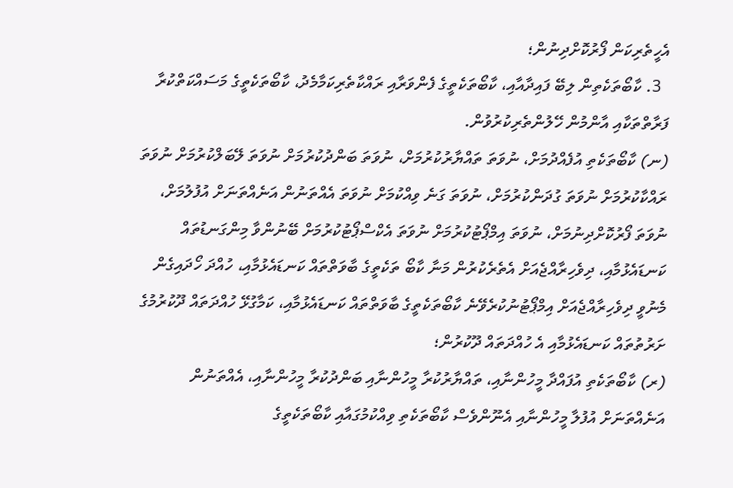އެހީތެރިކަން ފޯރުކޮށްދިނުން؛
  3. ކާބޯތަކެތިން ލިބޭ ފައިދާއާއި، ކާބޯތަކެތީގެ ފެންވަރާއި ރައްކާތެރިކަމާމެދު، ކާބޯތަކެތީގެ މަސައްކަތްކުރާ ފަރާތްތަކާއި އާންމުން ހޭލުންތެރިކުރުވުން.
(ނ) ކާބޯތަކެތި އުފެއްދުމަށް، ނުވަތަ ތައްޔާރުކުރުމަށް، ނުވަތަ ބަންދުކުރުމަށް ނުވަތަ ލޭބަލްކުރުމަށް ނުވަތަ ރައްކާކުރުމަށް ނުވަތަ ގުދަންކުރުމަށް، ނުވަތަ ގަނެ ވިއްކުމަށް ނުވަތަ އެއްތަނުން އަނެއްތަނަށް އުފުލުމަށް، ނުވަތަ ފޯރުކޮށްދިނުމަށް، ނުވަތަ އިމްޕޯޓުކުރުމަށް ނުވަތަ އެކްސްޕޯޓުކުރުމަށް ބޭނުންވާ މިންގަނޑުތައް ކަނޑައެޅުމާއި، ދިވެހިރާއްޖެއަށް އެތެރެކުރުން މަނާ ކާބޯ ތަކެތީގެ ބާވަތްތައް ކަނޑައެޅުމާއި، ހުއްދަ ހޯދައިގެން މެނުވީ ދިވެހިރާއްޖެއަށް އިމްޕޯޓުނުކުރެވޭނެ ކާބޯތަކެތީގެ ބާވަތްތައް ކަނޑައެޅުމާއި، ކަމާގުޅޭ ހުއްދަތައް ދޫކުރުމުގެ ށަރުތުތައް ކަނޑައެޅުމާއި އެ ހުއްދަތައް ދޫކުރުން؛
(ރ) ކާބޯތަކެތި އުފައްދާ މީހުންނާއި، ތައްޔާރުކުރާ މީހުންނާއި ބަންދުކުރާ މީހުންނާއި، އެއްތަނުން އަނެއްތަނަށް އުފުލާ މީހުންނާއި އެނޫންވެސް ކާބޯތަކެތި ވިއްކުމުގައާއި ކާބޯތަކެތީގެ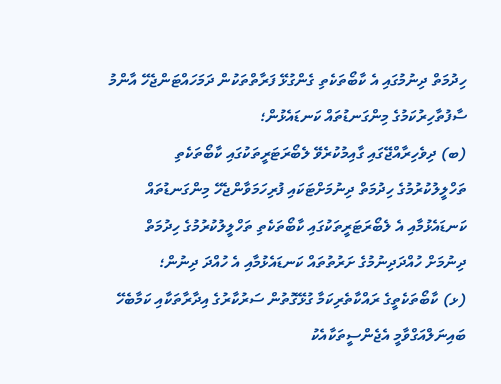ހިދުމަތް ދިނުމުގައި އެ ކާބޯތަކެތި ގެންގުޅޭ ފަރާތްތަކުން ދަމަހައްޓަންޖެހޭ އާންމު ސާފުތާހިރުކަމުގެ މިންގަނޑުތައް ކަނޑައެޅުން؛
(ބ) ދިވެހިރާއްޖޭގައި ގާއިމުކުރެވޭ ލެބޯރަޓަރީތަކުގައި ކާބޯތަކެތި ތަހްލީލުކުރުމުގެ ހިދުމަތް ދިނުމަށްޓަކައި ފުރިހަމަވާންޖެހޭ މިންގަނޑުތައް ކަނޑައެޅުމާއި އެ ލެބޯރަޓަރީތަކުގައި ކާބޯތަކެތި ތަހްލީލުކުރުމުގެ ހިދުމަތް ދިނުމަށް ހުއްދަދިނުމުގެ ށަރުތުތައް ކަނޑައެޅުމާއި އެ ހުއްދަ ދިނުން؛
(ޅ) ކާބޯތަކެތީގެ ރައްކާތެރިކަމާ ގުޅޭގޮތުން ސަރުކާރުގެ އިދާރާތަކާއި ކަމާބެހޭ ބައިނަލްއަގްވާމީ އެޖެންސީތަކާއެކު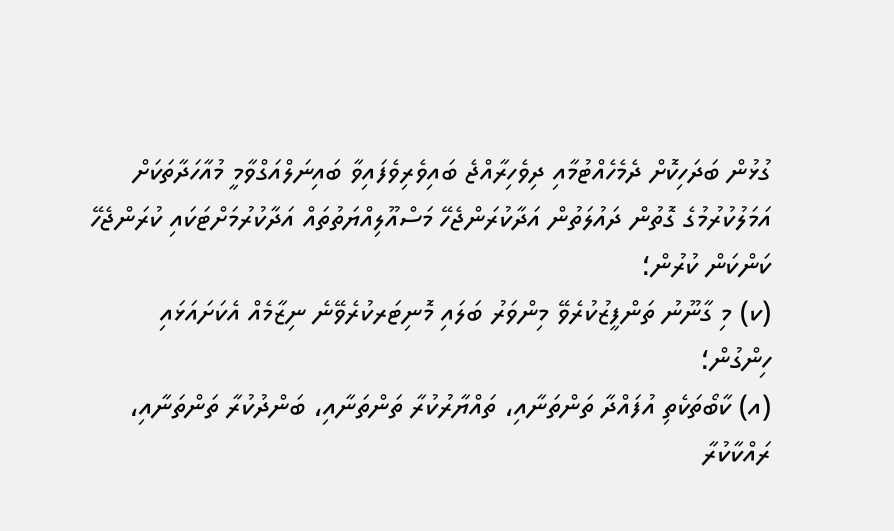ގުޅުން ބަދަހިކޮށް ދެމެހެއްޓުމާއި ދިވެހިރާއްޖެ ބައިވެރިވެފައިވާ ބައިނަލްއަގްވާމީ މުއާހަދާތަކަށް އަމަލުކުރުމުގެ ގޮތުން ދައުލަތުން އަދާކުރަންޖެހޭ މަސްއޫލިއްޔަތުތައް އަދާކުރުމަށްޓަކައި ކުރަންޖެހޭ ކަންކަން ކުރުން؛
(ކ) މި ގާނޫނު ތަންފީޒުކުރެވޭ މިންވަރު ބަލައި މޮނިޓަރކުރެވޭނެ ނިޒާމެއް އެކަށައަޅައި ހިންގުން؛
(އ) ކާބޯތަކެތި އުފައްދާ ތަންތަނާއި، ތައްޔާރުކުރާ ތަންތަނާއި، ބަންދުކުރާ ތަންތަނާއި، ރައްކާކުރާ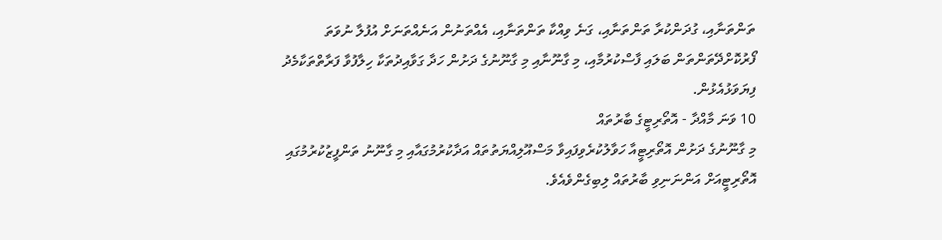ތަންތަނާއި، ގުދަންކުރާ ތަންތަނާއި، ގަނެ ވިއްކާ ތަންތަނާއި، އެއްތަނުން އަނެއްތަނަށް އުފުލާ ނުވަތަ ފޯރުކޮށްދޭތަންތަން ބަލައި ފާސްކުރުމާއި، މި ގާނޫނާއި މި ގާނޫނުގެ ދަށުން ހަދާ ގަވާއިދުތަކާ ހިލާފުވާ ފަރާތްތަކާމެދު ފިޔަވަޅުއެޅުން.
10 ވަނަ މާއްދާ - އޮތޯރިޓީގެ ބާރުތައް
މި ގާނޫނުގެ ދަށުން އޮތޯރިޓީއާ ހަވާލުކުރެވިފައިވާ މަސްއޫލިއްޔަތުތައް އަދާކުރުމުގައާއި މި ގާނޫނު ތަންފީޒުކުރުމުގައި އޮތޯރިޓީއަށް އަންނަނިވި ބާރުތައް ލިބިގެންވެއެވެ.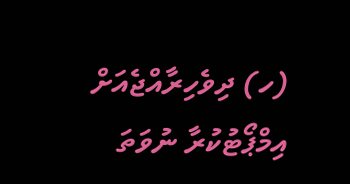(ހ) ދިވެހިރާއްޖެއަށް އިމްޕޯޓުކުރާ ނުވަތަ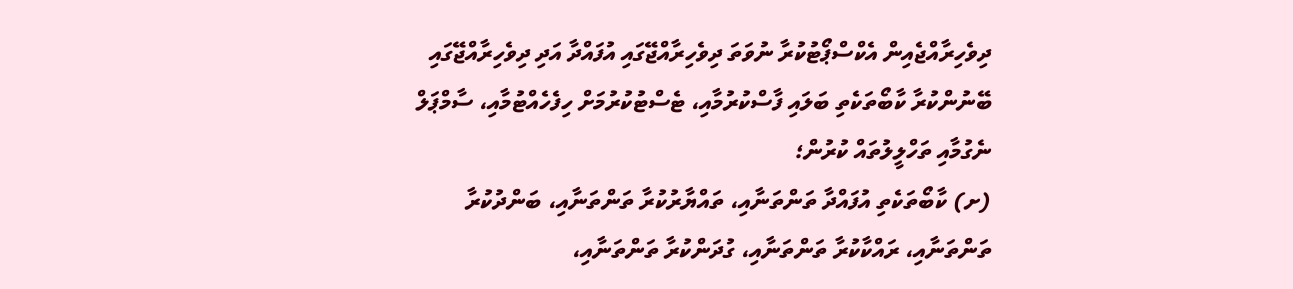ދިވެހިރާއްޖެއިން އެކްސްޕޯޓުކުރާ ނުވަތަ ދިވެހިރާއްޖޭގައި އުފައްދާ އަދި ދިވެހިރާއްޖޭގައި ބޭނުންކުރާ ކާބޯތަކެތި ބަލައި ފާސްކުރުމާއި، ޓެސްޓުކުރުމަށް ހިފެހެއްޓުމާއި، ސާމްޕަލް ނެގުމާއި ތަހްލީލުތައް ކުރުން؛
(ށ) ކާބޯތަކެތި އުފައްދާ ތަންތަނާއި، ތައްޔާރުކުރާ ތަންތަނާއި، ބަންދުކުރާ ތަންތަނާއި، ރައްކާކުރާ ތަންތަނާއި، ގުދަންކުރާ ތަންތަނާއި،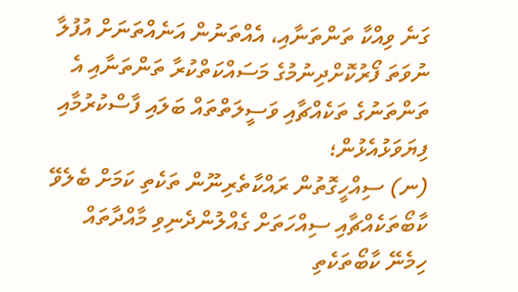ގަނެ ވިއްކާ ތަންތަނާއި، އެއްތަނުން އަނެއްތަނަށް އުފުލާ ނުވަތަ ފޯރުކޮށްދިނުމުގެ މަސައްކަތްކުރާ ތަންތަނާއި އެ ތަންތަނުގެ ތަކެއްޗާއި ވަސީލަތްތައް ބަލައި ފާސްކުރުމާއި ފިޔަވަޅުއެޅުން؛
(ނ) ސިއްހީގޮތުން ރައްކާތެރިނޫން ތަކެތި ކަމަށް ބެލެވޭ ކާބޯތަކެއްޗާއި ސިއްހަތަށް ގެއްލުންދެނިވި މާއްދާތައް ހިމެނޭ ކާބޯތަކެތި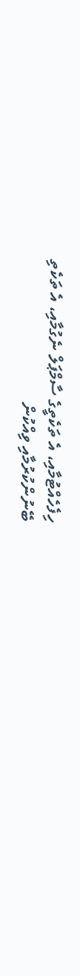ހިފެހެއްޓުމާއި، އެ ތަކެތީގެ ސާމްޕަލް ނެގުމާއި، އެ ތަކެތި
ބޭނުންކުރުމާއި ވިއްކުން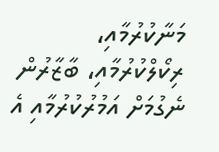މަނާކުރުމާއި، ރިކޯލްކުރުމާއި، ބާޒާރުން ނެގުމަށް އަމުރުކުރުމާއި އެ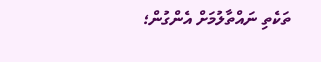ތަކެތި ނައްތާލުމަށް އެންގުން؛